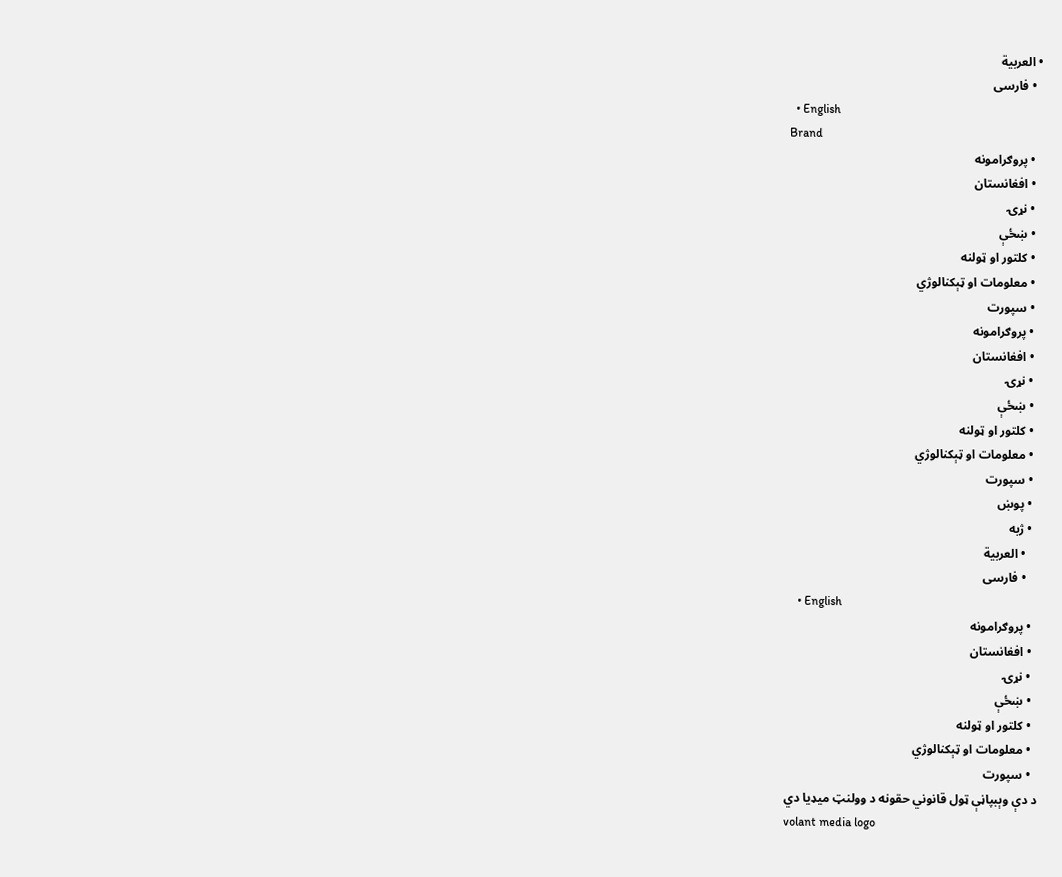• العربية
  • فارسی
  • English
Brand
  • پروګرامونه
  • افغانستان
  • نړۍ
  • ښځې
  • کلتور او ټولنه
  • معلومات او ټېکنالوژي
  • سپورت
  • پروګرامونه
  • افغانستان
  • نړۍ
  • ښځې
  • کلتور او ټولنه
  • معلومات او ټېکنالوژي
  • سپورت
  • پوښ
  • ژبه
    • العربية
    • فارسی
    • English
  • پروګرامونه
  • افغانستان
  • نړۍ
  • ښځې
  • کلتور او ټولنه
  • معلومات او ټېکنالوژي
  • سپورت
د دې وېبپاڼې ټول قانوني حقونه د وولنټ میډیا دي
volant media logo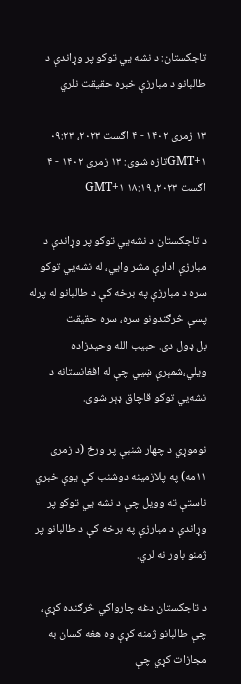تاجکستان: د نشه یي توکو پر وړاندې د طالبانو د مبارزې خبره حقیقت نلري

۱۳ زمری ۱۴۰۲ - ۴ اګست ۲۰۲۳، ۰۹:۲۳ GMT+۱تازه شوی: ۱۳ زمری ۱۴۰۲ - ۴ اګست ۲۰۲۳، ۱۸:۱۹ GMT+۱

د تاجکستان د نشه‌یي توکو پر وړاندې د مبارزې ادارې مشر وايي، له نشه‌یي توکو سره د مبارزې په برخه کې د طالبانو له پرله پسې څرګندونو سره، سره حقیقت بل ‌‌‌‌‌‌ډول ‌دی. حبیب الله وحیدزاده ویلي،شمېرې ښیي چې له افغانستانه د نشه‌یي توکو قاچاق ډېر شوی.

نوموړي د چهار شنبې پر ورځ (د زمری ۱۱مه) په پلازمینه دوشنب کې یوې خبري ناستې ته وویل چې د نشه يي توکو پر وړاندې د مبارزې په برخه کې د طالبانو پر ژمنو باور نه لري.

د تاجکستان دغه چارواکي څرګنده کړې، چې طالبانو ژمنه کړې وه هغه کسان به مجازات کړي چې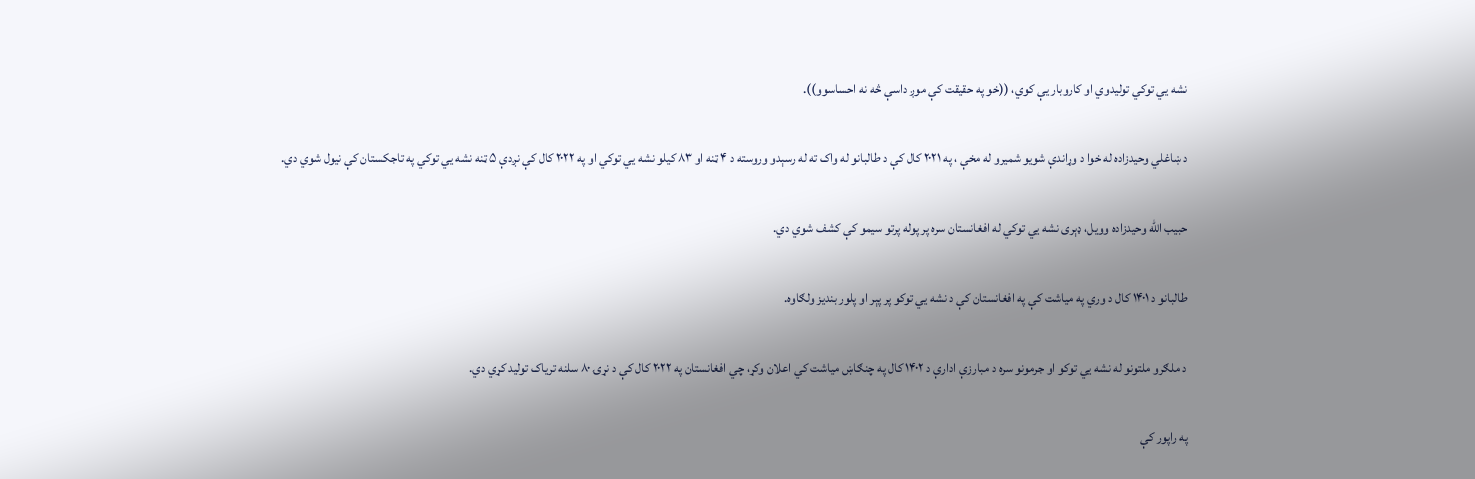نشه يي توکي تولیدوي او کاروبار يې کوي، ((خو په حقیقت کې موږ داسې څه نه احساسوو)).

د ښاغلي وحیدزاده له خوا د وړاندې شویو شمیرو له مخې ، په ۲۰۲۱ کال کې د طالبانو له واک ته له رسېدو وروسته د ۴ ټنه او ۸۳ کیلو نشه يي توکي او په ۲۰۲۲ کال کې نږدې ۵ ټنه نشه يي توکي په تاجکستان کې نیول شوي دي.

حبیب الله وحیدزاده وویل، ډېری نشه يي توکي له افغانستان سره پر پوله پرتو سیمو کې کشف شوي دي.

طالبانو د ۱۴۰۱ کال د وري په میاشت کې په افغانستان کې د نشه يي توکو پر پېر او پلور بندیز ولګاوه.

د ملګرو ملتونو له نشه يي توکو او جرمونو سره د مبارزې ادارې د ۱۴۰۲ کال په چنګاښ میاشت کي اعلان وکړ، چي افغانستان په ۲۰۲۲ کال کې د نړۍ ۸۰ سلنه تریاک تولید کړي دي.

په راپور کې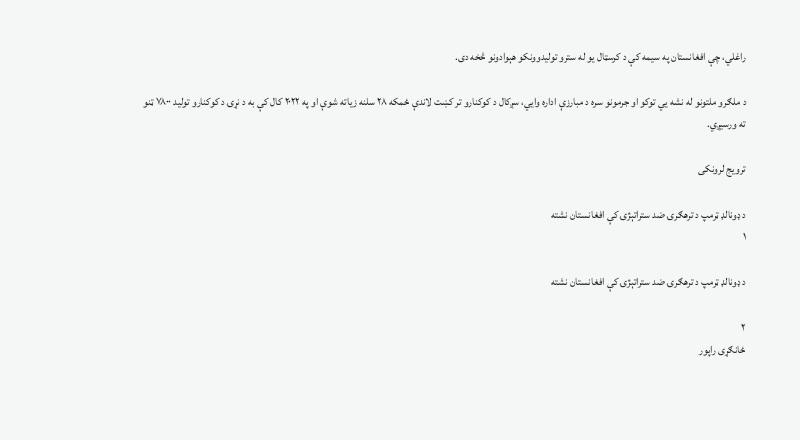راغلي، چې افغانستان په سیمه کې د کرسټال یو له سترو تولیدوونکو هېوادونو څخه دی.

د ملګرو ملتونو له نشه يي توکو او جرمونو سره د مبارزې اداره وايي، سږکال د کوکنارو تر کښت لاندې ځمکه ۲۸ سلنه زیاته شوې او په ۲۰۲۲ کال کې به د نړۍ د کوکنارو تولید ۷۸۰۰ ټنو ته ورسیږي.

ترویج لرونکی

د ډونالډ ټرمپ د ترهګرۍ ضد ستراتېژۍ کې افغانستان نشته
۱

د ډونالډ ټرمپ د ترهګرۍ ضد ستراتېژۍ کې افغانستان نشته

۲
ځانګړی راپور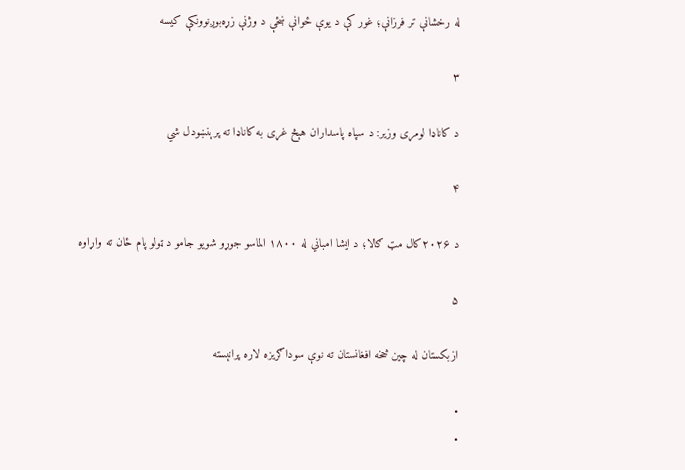له رخشانې تر فرزانې؛ غور کې د یوې ځوانې ښځې د وژنې زړه‌بوږنوونکې کیسه

۳

د کاناډا لومړی وزیر: د سپاه پاسداران هېڅ غړی به کاناډا ته پرېنښودل شي

۴

د ۲۰۲۶کال مټ ګالا؛ د ایشا امباني له ۱۸۰۰ الماسو جوړو شويو جامو د ټولو پام ځان ته واړاوه

۵

ازبکستان له چین څخه افغانستان ته نوې سوداګریزه لاره پرانېسته

•
•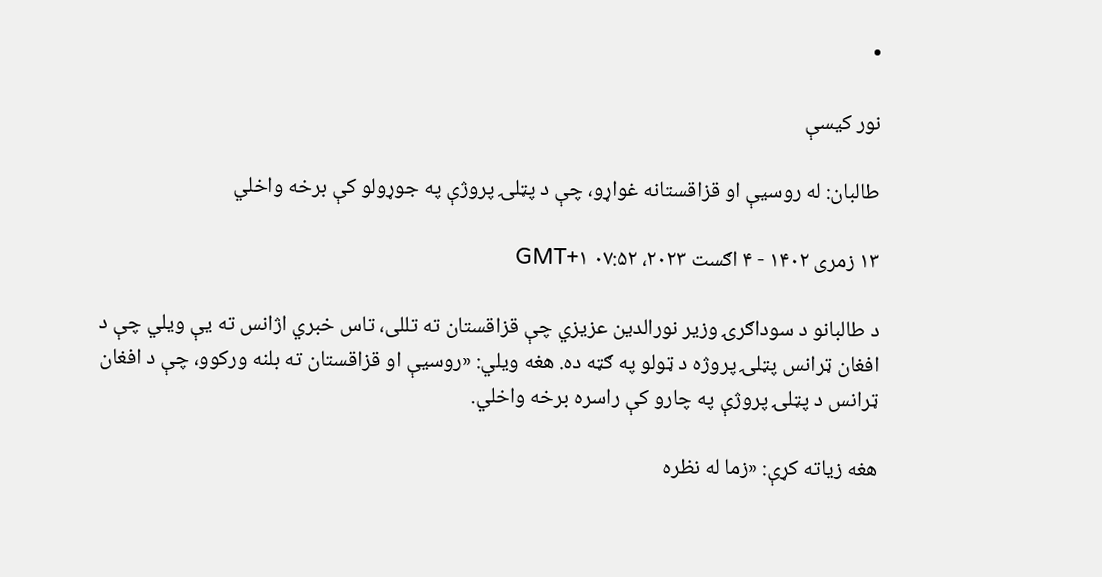•

نور کیسې

طالبان: له روسیې او قزاقستانه غواړو، چې د پټلۍ پروژې په جوړولو کې برخه واخلي

۱۳ زمری ۱۴۰۲ - ۴ اګست ۲۰۲۳، ۰۷:۵۲ GMT+۱

د طالبانو د سوداګرۍ وزیر نورالدین عزیزي چې قزاقستان ته تللی، تاس خبري اژانس ته یې ویلي چې د افغان ټرانس پټلۍ پروژه د ټولو په ګټه ده. هغه ویلي: «روسیې او قزاقستان ته بلنه ورکوو، چې د افغان ټرانس د پټلۍ پروژې په چارو کې راسره برخه واخلي.

هغه زیاته کړې: «زما له نظره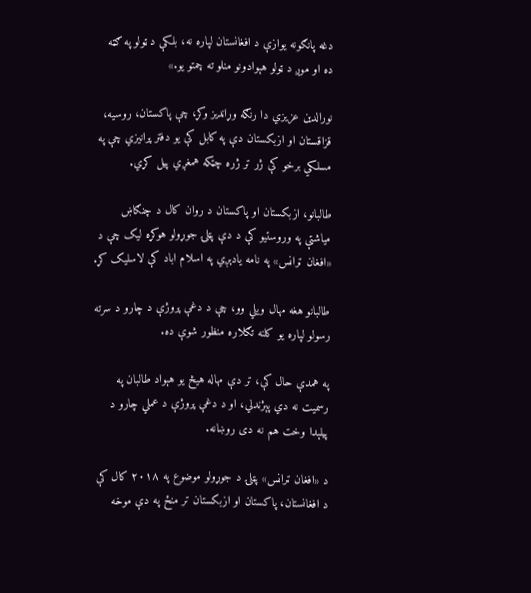دغه پانګونه یوازې د افغانستان لپاره نه، بلکې د ټولو په ګټه ده او موږ د ټولو هېوادونو منلو ته چمتو یو.»

نورالدین عزیزي دا رنګه وړاندیز وکړ، چې پاکستان، روسیه، قزاقستان او ازبکستان دې په کابل کې یو دفتر پرانیزي چې په مسلکي برخو کې ژر تر ژره چټکه همغږي پیل کړي.

طالبانو، ازبکستان او پاکستان د روان کال د چنګاښ میاشتې په وروستیو کې د دې پټلۍ جوړولو هوکړه لیک چې د «افغان ټرانس» په نامه یادېږي په اسلام اباد کې لاسلیک کړ.

طالبانو هغه مهال ویلي وو، چې د دغې پروژې د چارو د سرته رسولو لپاره یو کلنه تګلاره منظور شوې ده.

په همدې حال کې، تر دې مهاله هیڅ یو هېواد طالبان په رسمیت نه دي پېژندلي، او د دغې پروژې د عملي چارو د پيلېدا وخت هم نه دی روښانه.

د «افغان ټرانس» پټلۍ د جوړولو موضوع په ۲۰۱۸ کال کې د افغانستان، پاکستان او ازبکستان تر منځ په دې موخه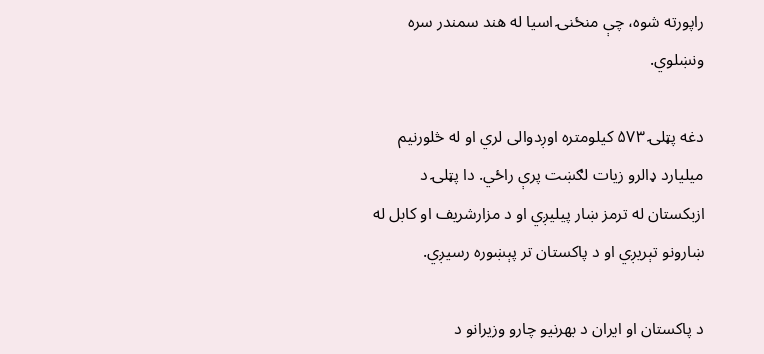راپورته شوه، چې منځنۍ اسیا له هند سمندر سره ونښلوي.

دغه پټلۍ ۵۷۳ کیلومتره اوږدوالی لري او له څلورنیم میلیارد ‌‌‌‌‌‌ډالرو زیات لګښت پرې راځي. دا پټلۍ د ازبکستان له ترمز ښار پيليږي او د مزارشریف او کابل له ښارونو تېریږي او د پاکستان تر پېښوره رسیږي.

د پاکستان او ایران د بهرنیو چارو وزیرانو د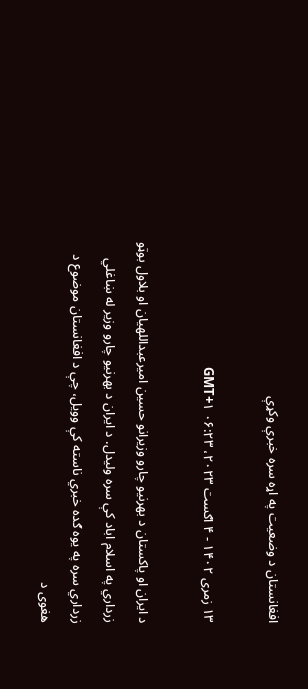افغانستان د وضعیت په اړه سره خبرې وکړې

۱۳ زمری ۱۴۰۲ - ۴ اګست ۲۰۲۳، ۰۶:۲۳ GMT+۱

د ایران او پاکستان د بهرنیو چارو وزیرانو حسین امیرعبداللهیان او بلاول بوټو زرداري په اسلام اباد کې سره ولیدل. د ایران‌ د بهرنیو چارو وزیر له ښاغلي زرداري سره په یوه ګده خبري ناسته کې وویل، چې د افغانستان موضوع د هغوی د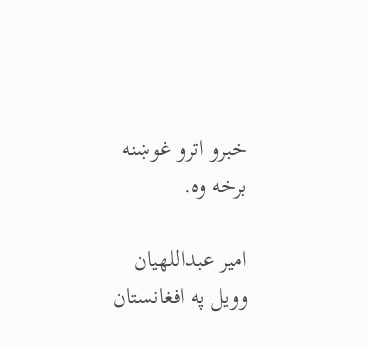خبرو اترو غوښنه برخه وه.

امیر عبداللهیان وویل په افغانستان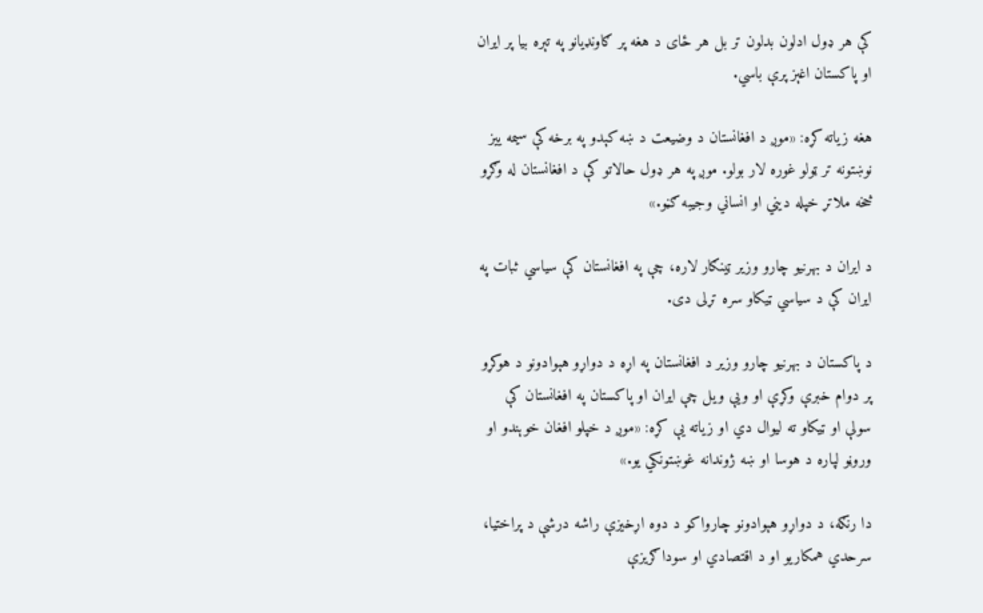کې هر ‌‌‌‌‌‌ډول ادلون بدلون تر بل هر ځای د هغه پر ګاونډیانو په تېره بیا پر ایران او پاکستان اغېز پرې باسي.

هغه زیاته کړه: «موږ د افغانستان د وضیعت د ښه کېدو په برخه کې سیمه ییز نوښتونه تر ټولو غوره لار بولو. موږ په هر ‌‌‌‌‌‌ډول حالاتو کې د افغانستان له وګړو څخه ملاتړ خپله دیني او انساني وجیبه ګڼو.»

د ایران د بهرنیو چارو وزیر ټينګار لاره، چې په افغانستان کې سیاسي ثبات په ایران کې د سیاسي ټيکاو سره تړلی دی.

د پاکستان د بهرنیو چارو وزیر د افغانستان په اړه د دواړو هېوادونو د هوکړو پر دوام خبرې وکړې او ویې ویل چې ایران او پاکستان په افغانستان کې سولې او ټيکاو ته لیوال دي او زیاته یې کړه: «موږ د خپلو افغان خوېندو او وروڼو لپاره د هوسا او ښه ژوندانه غوښتونکي یو.»

دا رنګه، د دواړو هېوادونو چارواکو د دوه اړخیزې راشه درشې د پراختیا، سرحدي همکاریو او د اقتصادي او سوداګریزې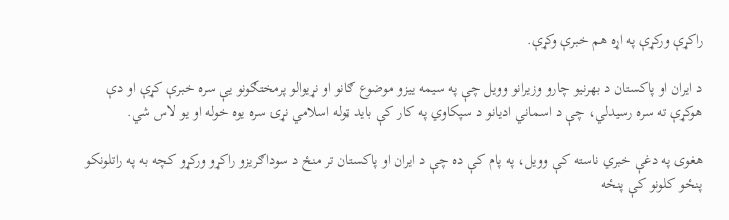راکړې ورکړې په اړه هم خبرې وکړې.

د ایران او پاکستان د بهرنیو چارو وزیرانو وویل چې په سیمه ییزو موضوع ګانو او نړیوالو پرمختګونو یې سره خبرې کړې او دې هوکړې ته سره رسیدلي، چې د اسماني ادیانو د سپکاوي په کار کې باید ټوله اسلامي نړۍ سره یوه خوله او یو لاس شي.

هغوی په دغې خبري ناسته کې وویل، په پام کې ده چې د ایران او پاکستان تر منځ‌ د سوداګریزو راکړو ورکړو کچه به په راتلونکو پنځو کلونو کې پنځه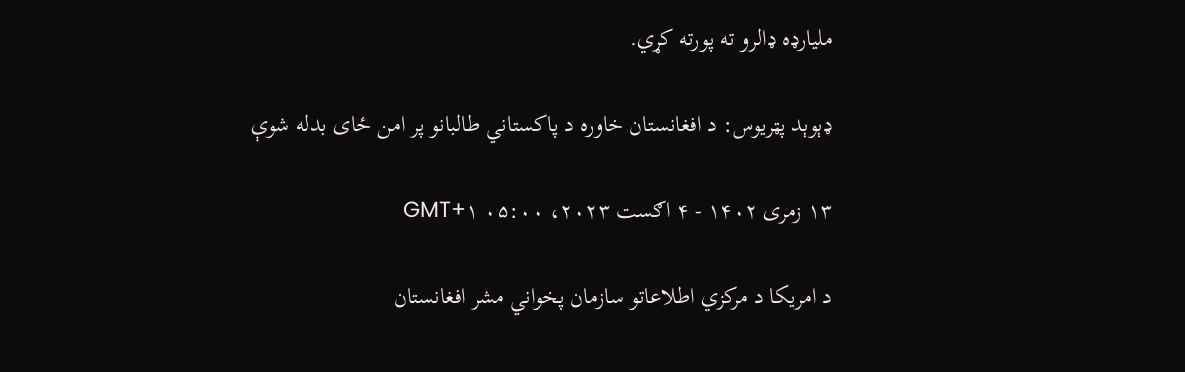ملیار‌‌‌‌‌‌ډه ‌‌‌‌‌‌ډالرو ته پورته کړي.

ډېوېد پټریوس: د افغانستان خاوره د پاکستاني طالبانو پر امن ځای بدله شوې

۱۳ زمری ۱۴۰۲ - ۴ اګست ۲۰۲۳، ۰۵:۰۰ GMT+۱

د امریکا د مرکزي اطلاعاتو سازمان پخواني مشر افغانستان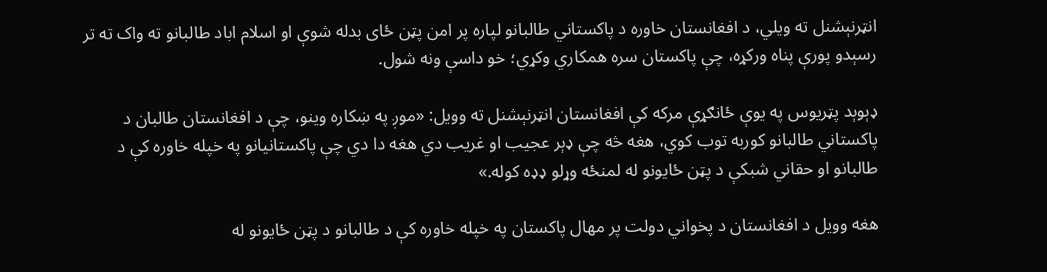انټرنېشنل ته ویلي، د افغانستان خاوره د پاکستاني طالبانو لپاره پر امن پټن ځای بدله شوې او اسلام اباد طالبانو ته واک ته تر رسېدو پورې پناه ورکړه، چې پاکستان سره همکاري وکړي؛ خو داسې ونه شول.

ډېوېد پټریوس په یوې ځانګړې مرکه کې افغانستان انټرنېشنل ته وویل: «موږ په ښکاره وینو، چې د افغانستان طالبان د پاکستاني طالبانو کوربه توب کوي، هغه څه چې ‌‌‌‌‌‌ډېر عجیب او غریب دي هغه دا دي چې پاکستانیانو په خپله خاوره کې د طالبانو او حقاني شبکې د پټن ځایونو له لمنځه وړلو ‌‌‌‌‌‌ډ‌‌‌‌‌‌ډه کوله.»

هغه وویل د افغانستان د پخواني دولت پر مهال پاکستان په خپله خاوره کې د طالبانو د پټن ځایونو له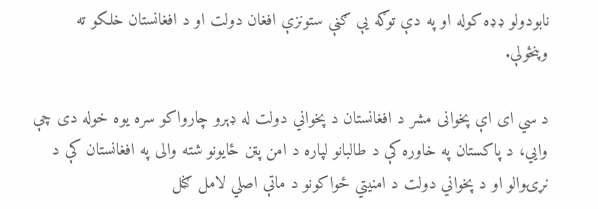نابودولو ‌‌‌‌‌‌ډ‌‌‌‌‌‌ډه کوله او په دې توګه یې ګڼې ستونزې افغان دولت او د افغانستان خلکو ته وپنځولې.

د سي ای اې پخوانی مشر د افغانستان د پخواني دولت له ‌‌‌‌‌‌ډېرو چارواکو سره یوه خوله دی چې وایي، د پاکستان په خاوره کې د طالبانو لپاره د امن پټن ځایونو شته والی په افغانستان کې د نړۍوالو او د پخواني دولت د امنیتي ځواکونو د ماتې اصلي لامل ګڼل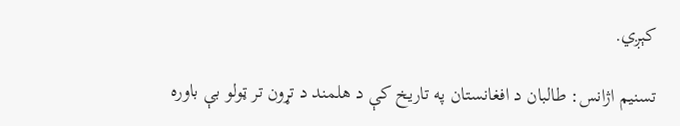کېږي.

تسنیم اژانس: طالبان د افغانستان په تاریخ کې د هلمند د تړون تر ټولو بې باوره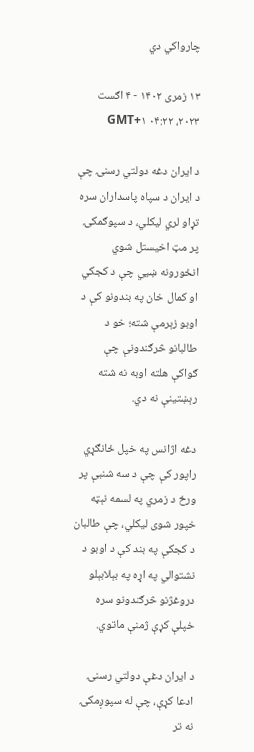چارواکي دي

۱۳ زمری ۱۴۰۲ - ۴ اګست ۲۰۲۳، ۰۴:۲۲ GMT+۱

د ایران دغه دولتي رسنۍ چې د ایران د سپاه پاسداران سره تړاو لري لیکلي، د سپوګمکۍ پر مټ اخیستل شوي انځورونه ښيي چې د کجکي او کمال خان په بندونو کې د اوبو زېرمې شته؛ خو د طالبانو څرګندونې چې ګواکې هلته اوبه نه شته رېښتینې نه دي.

دغه اژانس په خپل ځانګړي راپور کې چې د سه شنبې پر ورځ د زمري په لسمه نېټه خپور شوی لیکلي، چې طالبان د کجکې په بند کې د اوبو د نشتوالي په اړه په بېلابېلو دروغژنو څرګندونو سره خپلې کړې ژمنې ماتوي.

د ایران دغې دولتي رسنۍ ادعا کړې، چې له سپوږمکۍ نه تر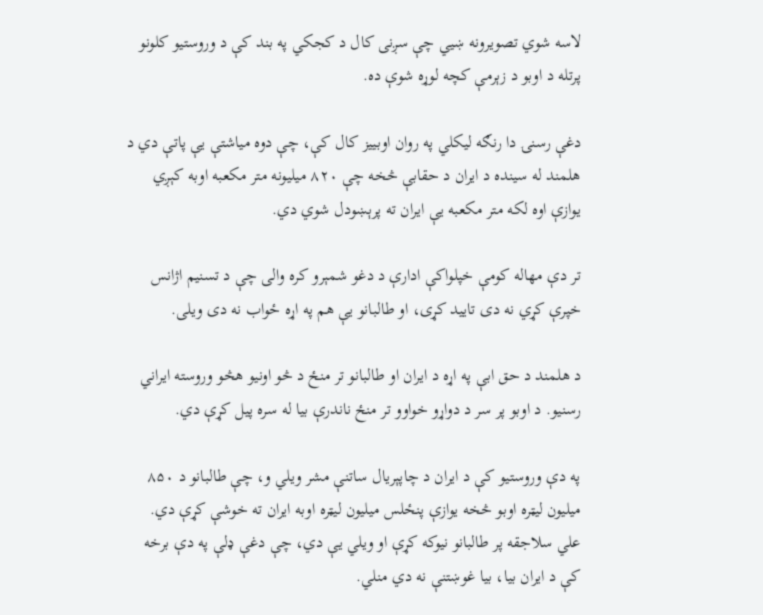لاسه شوي تصویرونه ښيي چې سږنی کال د کجکي په بند کې د وروستیو کلونو پرتله د اوبو د زېرمې کچه لوړه شوې ده.

دغې رسنۍ دا رنګه لیکلي په روان اوبییز کال کې، چې دوه میاشتې یې پاتې دي د هلمند له سینده د ایران د حقابې څخه چې ۸۲۰ میلیونه متر مکعبه اوبه کېږي یوازې اوه لکه متر مکعبه یې ایران ته پرېښودل شوي دي.

تر دې مهاله کومې خپلواکې ادارې د دغو شمېرو کره والی چې د تسنیم اژانس خپرې کړي نه دی تایید کړی، او طالبانو یې هم په اړه ځواب نه دی ویلی.

د هلمند د حق ابې په اړه د ایران او طالبانو تر منځ د څو اونیو هڅو وروسته ایراني رسنیو. د اوبو پر سر د دواړو خواوو تر منځ ناندرې بیا له سره پيل کړې دي.

په دې وروستیو کې د ایران د چاپېریال ساتنې مشر ویلي و، چې طالبانو د ۸۵۰ میلیون لیټره اوبو څخه یوازې پنځلس میلیون لیټره اوبه ایران ته خوشې کړې دي. علي سلاجقه پر طالبانو نیوکه کړې او ویلي یې دي، چې دغې ‌‌‌‌‌‌ډلې په دې برخه کې د ایران بیا، بیا غوښتنې نه دي منلي.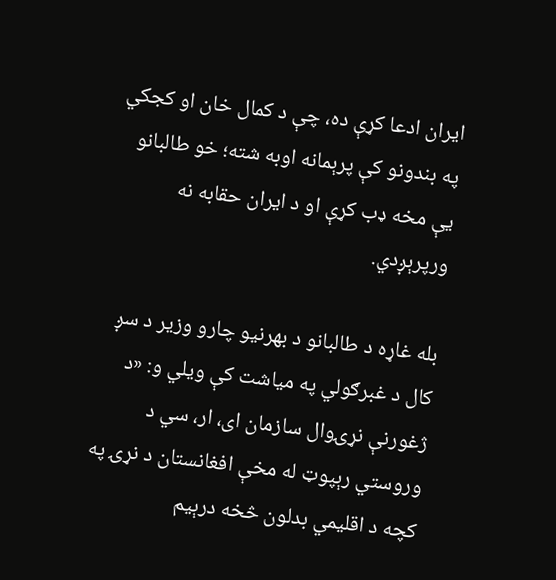ایران ادعا کړې ده، چې د کمال خان او کجکي په بندونو کې پرېمانه اوبه شته؛ خو طالبانو یې مخه ‌‌‌‌‌‌ډب کړې او د ایران حقابه نه ورپرېږدي.

بله غاړه د طالبانو د بهرنیو چارو وزیر د سږ کال د غبرګولي په میاشت کې ویلي و: «د ژغورنې نړۍوال سازمان ای، ار، سي د وروستي رېپوټ له مخې افغانستان د نړۍ په کچه د اقلیمي بدلون څخه درېیم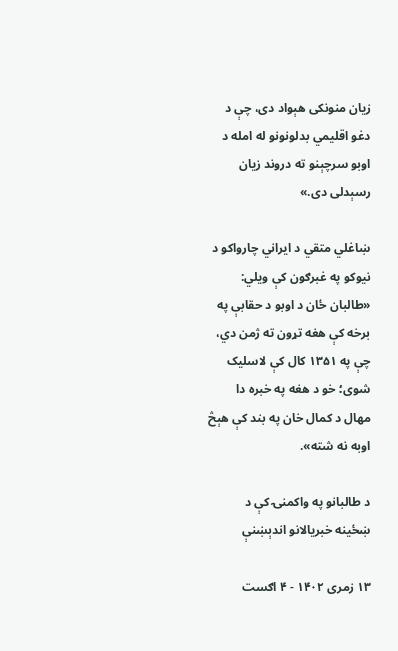زیان منونکی هېواد دی، چې د دغو اقلیمي بدلونونو له امله د اوبو سرچېنو ته دروند زیان رسېدلی دی.»

ښاغلي متقي د ایراني چارواکو د نیوکو په غبرګون کې ویلي: «طالبان ځان د اوبو د حقابې په برخه کې هغه تړون ته ژمن دي، چې په ۱۳۵۱ کال کې لاسلیک شوی؛ خو د هغه په خبره دا مهال د کمال خان په بند کې هېڅ اوبه نه شته».

د طالبانو په واکمنۍ کې د ښځینه خبریالانو اندېښنې

۱۳ زمری ۱۴۰۲ - ۴ اګست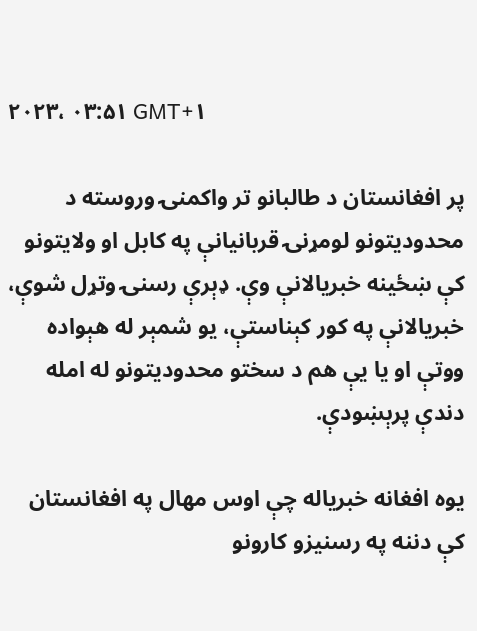۲۰۲۳، ۰۳:۵۱ GMT+۱

پر افغانستان د طالبانو تر واکمنۍ وروسته د محدودیتونو لومړنۍ قربانیانې په کابل او ولایتونو کې ښځینه خبریالانې وې. ډېرې رسنۍ وتړل شوې، خبریالانې په کور کېناستې، یو شمېر له هېواده ووتې او یا یې هم د سختو محدودیتونو له امله دندې پرېښودې.

یوه افغانه خبریاله چې اوس مهال په افغانستان کې دننه په رسنیزو کارونو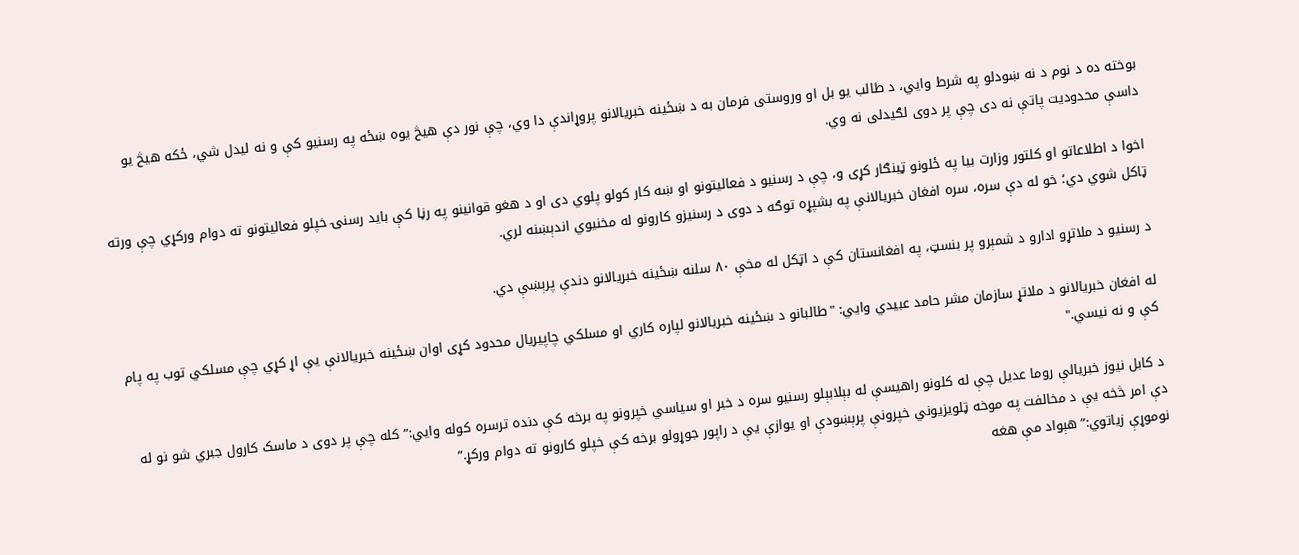بوخته ده د نوم د نه ښودلو په شرط وایي، د طالب یو بل او وروستی فرمان به د ښځینه خبریالانو پروړاندې دا وي، چې نور دې هیڅ یوه ښځه په رسنیو کې و نه لیدل شي، ځکه هیڅ یو داسې محدودیت پاتې نه دی چې پر دوی لګیدلی نه وي.

اخوا د اطلاعاتو او کلتور وزارت بیا په ځلونو ټینګار کړی و، چې د رسنیو د فعالیتونو او ښه کار کولو پلوي دی او د هغو قوانینو په رڼا کې باید رسنۍ خپلو فعالیتونو ته دوام ورکړي چې ورته ټاکل شوي دي؛ خو له دې سره، سره افغان خبریالانې په بشپړه توګه د دوی د رسنیزو کارونو له مخنیوي اندېښنه لري.

د رسنیو د ملاتړو ادارو د شمېرو پر بنسټ، په افغانستان کې د اټکل له مخې ۸۰ سلنه ښځینه خبریالانو دندې پرېښې دي.

له افغان خبریالانو د ملاتړ سازمان مشر حامد عبیدي وایي: "طالبانو د ښځینه خبریالانو لپاره کاري او مسلکي چاپیریال محدود کړی اوان ښځینه خبریالانې یې اړ کړي چې مسلکي توب په پام کې و نه نیسي."

د کابل نیوز خبریالې روما عدیل چې له کلونو راهیسې له بېلابېلو رسنیو سره د خبر او سیاسي خپرونو په برخه کې دنده ترسره کوله وایي:” کله چې پر دوی د ماسک کارول جبري شو نو له دې امر څخه یې د مخالفت په موخه ټلویزیوني خپرونې پرېښودې او یوازې یې د راپور جوړولو برخه کې خپلو کارونو ته دوام ورکړ.”
نوموړې زیاتوي:”هېواد مې هغه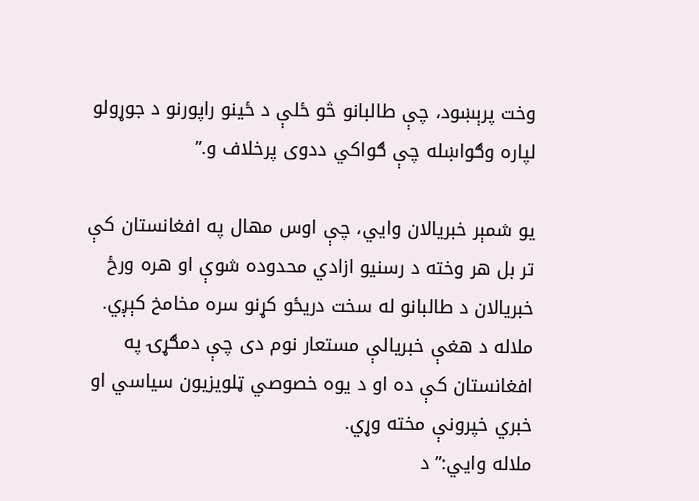وخت پرېښود، چې طالبانو څو ځلې د ځینو راپورنو د جوړولو لپاره وګواښله چې ګواکي ددوی پرخلاف و.”

یو شمېر خبریالان وایي، چې اوس مهال په افغانستان کې تر بل هر وخته د رسنیو ازادي محدوده شوې او هره ورځ خبریالان د طالبانو له سخت دریځو کړنو سره مخامخ کېږي.
ملاله د هغې خبریالې مستعار نوم دی چې دمګړۍ په افغانستان کې ده او د یوه خصوصي ټلویزیون سیاسي او خبري خپرونې مخته وړي.
ملاله وایي:” د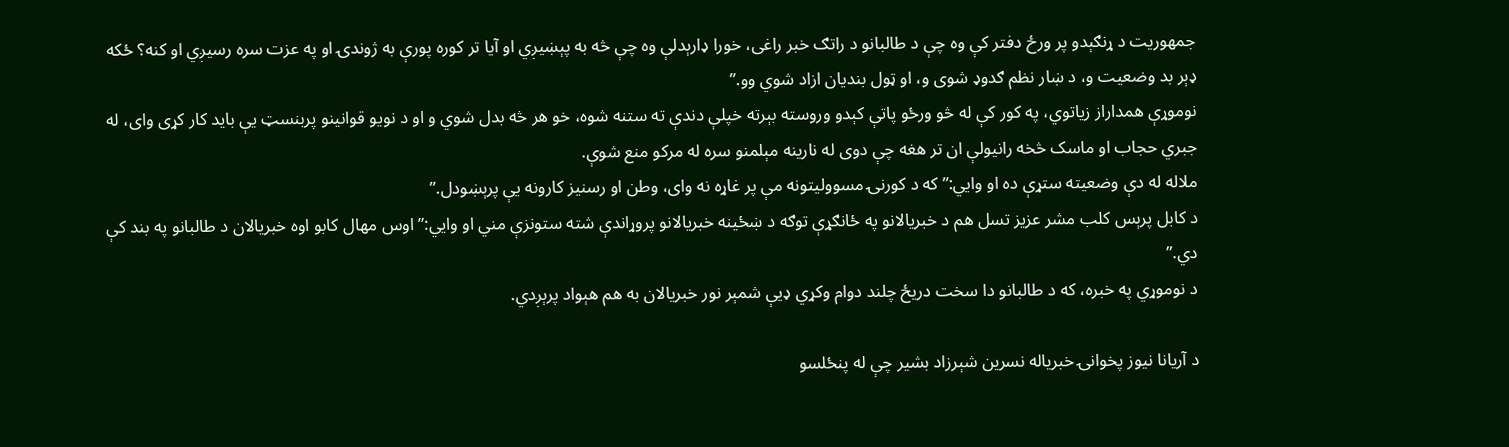جمهوریت د ړنګېدو پر ورځ دفتر کې وه چې د طالبانو د راتګ خبر راغی، خورا ډارېدلې وه چې څه به پېښیږي او آیا تر کوره پورې به ژوندۍ او په عزت سره رسیږي او کنه؟ ځکه ډېر بد وضعیت و، د ښار نظم ګدوډ شوی و، او ټول بندیان ازاد شوي وو.”
نوموړې همداراز زیاتوي، په کور کې له څو ورځو پاتې کېدو وروسته بېرته خپلې دندې ته ستنه شوه، خو هر څه بدل شوي و او د نويو قوانینو پربنسټ یې باید کار کړی وای، له جبري حجاب او ماسک څخه رانیولې ان تر هغه چې دوی له نارینه مېلمنو سره له مرکو منع شوې.
ملاله له دې وضعیته ستړې ده او وایي:” که د کورنۍ مسوولیتونه مې پر غاړه نه وای، وطن او رسنیز کارونه یې پرېښودل.”
د کابل پرېس کلب مشر عزیز تسل هم د خبریالانو په ځانګړې توګه د ښځینه خبریالانو پروړاندې شته ستونزې مني او وایي:” اوس مهال کابو اوه خبریالان د طالبانو په بند کې دي.”
د نوموړي په خبره، که د طالبانو دا سخت دریځ چلند دوام وکړي ډیې شمېر نور خبریالان به هم هېواد پرېږدي.

د آریانا نیوز پخوانۍ خبریاله نسرین شېرزاد بشیر چې له پنځلسو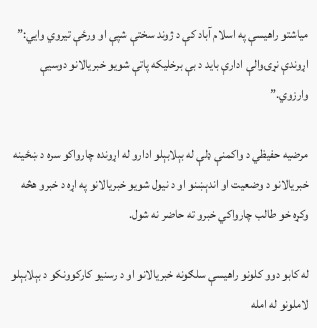میاشتو راهیسې په اسلام آباد کې د ژوند سختې شپې او ورځې تیروي وايي:” اړوندې نړۍوالې ادارې باید د بې برخلیکه پاتې شویو خبریالانو دوسیې وارزوي.”

مرضیه حفیظي د واکمنې ډلې له بېلابېلو ادارو له اړونده چارواکو سره د ښځینه خبریالانو د وضعیت او اندېښنو او د نیول شویو خبریالانو په اړه د خبرو هڅه وکړه خو طالب چارواکي خبرو ته حاضر نه شول.

له کابو دوو کلونو راهیسې سلګونه خبریالانو او د رسنیو کارکوونکو د بېلابېلو لاملونو له امله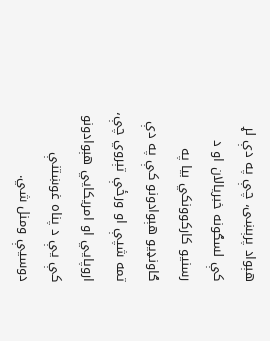هېواد پرېښی، چې په دې لړ کې لسګونه خبریالان او د رسنیو کارکوونکي بیا په ګاونډیو هېوادونو کې په دې تمه شپې او ورځې تېروي چې، اروپایي او امریکایي هېوادونو کې یې د پناه غوښتنې دوسیې ومنل شي.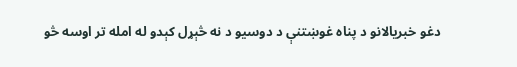دغو خبریالانو د پناه غوښتنې د دوسیو د نه څېړل کېدو له امله تر اوسه څو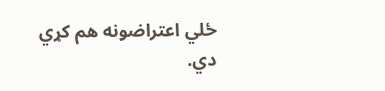ځلي اعتراضونه هم کړي دي.